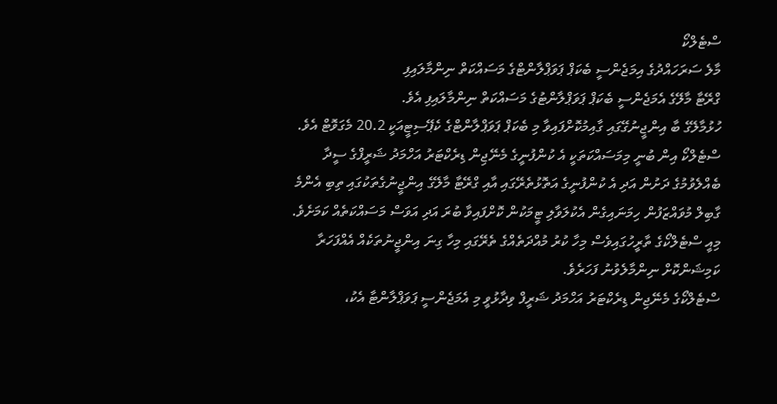ސްޓެލްކޯ
މާލެ ސަރަހައްދުގެ އިމަޖެންސީ ބެކަޕް ޕަވަޕްލާންޓްގެ މަސައްކަތް ނިންމާލައިފި
ގްރޭޓާ މާލޭގެ އެމަޖެންސީ ބެކަޕް ޕަވަޕްލާންޓުގެ މަސައްކަތް ނިންމާލައިފި އެވެ.
ހުޅުމާލޭގެ ބާ އިންޖީނުގޭގައި ގާއިމުކޮށްފައިވާ މި ބެކަޕް ޕަވަޕްލާންޓްގެ ކެޕޭސިޓީއަކީ 20.2 މެގަވޮޓް އެވެ.
ސްޓެލްކޯ އިން ބުނީ މިމަސައްކަތަކީ އެ ކުންފުނީގެ މެނޭޖިން ޑިރެކްޓަރު އަހްމަދު ޝަރީފްގެ ސީދާ ބެއްލެވުމުގެ ދަށުން އަދި އެ ކުންފުނީގެ އަތޮޅުތެރޭގައި އާއި ގްރޭޓާ މާލޭގެ އިންޖީނުގެތަކުގައި ތިބި އެންމެ ގާބިލް މުވައްޒަފުން ހިމަނައިގެން އެކުލަވާލި ޓީމަކުން ކޮށްފައިވާ ބުރަ އަދި އަވަސް މަސައްކަތެއް ކަމަށެވެ.
މިއީ ސްޓެލްކޯގެ ތާރީހުގައިވެސް މިހާ ކުރު މުއްދަތެއްގެ ތެރޭގައި މިހާ ގިނަ އިންޖީނުތަކެއް އެއްފަހަރާ ކަމިޝަންކޮށް ނިންމާލެވުނު ފަހަރެވެ.
ސްޓެލްކޯގެ މެނޭޖިން ޑިރެކްޓަރު އަހްމަދު ޝަރީފް ވިދާޅުވީ މި އެމަޖެންސީ ޕަވަޕްލާންޓާ އެކު،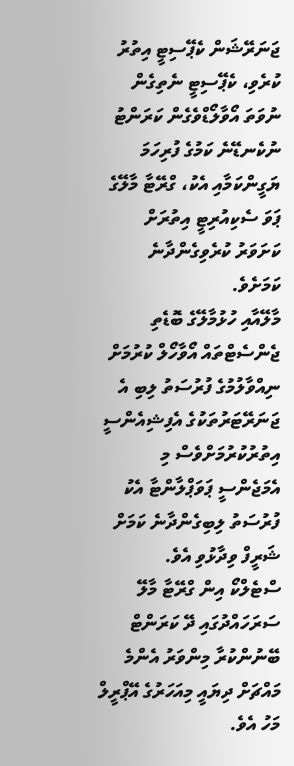ޖަނަރޭޝަން ކެޕޭސިޓީ އިތުރު ކުރެވި، ކެޕޭސިޓީ ނެތިގެން ނުވަތަ އޯވާލޯޑްވެގެން ކަރަންޓު ނުކެނޑޭނެ ކަމުގެ ފުރިހަމަ ޔަގީންކަމާއި އެކު، ގްރޭޓާ މާލޭގެ ޕަވަ ސެކިއުރިޓީ އިތުރަށް ކަށަވަރު ކުރެވިގެންދާނެ ކަމަށެވެ.
މާލޭއާއި ހުޅުމާލޭގެ ބޮޑެތި ޖެންސެޓްތައް އޯވާހޯލް ކުރުމަށް ނިއްވާލުމުގެ ފުރުސަތު ލިބި އެ ޖަނަރޭޓަރުތަކުގެ އެފިޝިއެންސީ އިތުރުކުރުމަށްވެސް މި އެމަޖެންސީ ޕަވަޕްލާންޓާ އެކު ފުރުސަތު ލިބިގެންދާނެ ކަމަށް ޝަރީފް ވިދާޅުވި އެވެ.
ސްޓެލްކޯ އިން ގްރޭޓާ މާލޭ ސަރަހައްދުގައި ދޭ ކަރަންޓް ބޭނުންކުރާ މިންވަރު އެންމެ މައްޗަށް ދިޔައީ މިއަހަރުގެ އޭޕްރީލް މަހު އެވެ.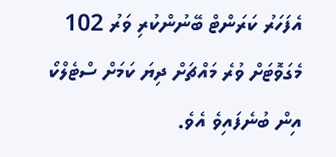އެފަހަރު ކަރަންޓް ބޭނުންކުރި ވަރު 102 މެގަވޮޓަށް ވުރެ މައްޗަށް ދިޔަ ކަމަށް ސްޓެލްކޯ އިން ބުނެފައިވެ އެވެ.